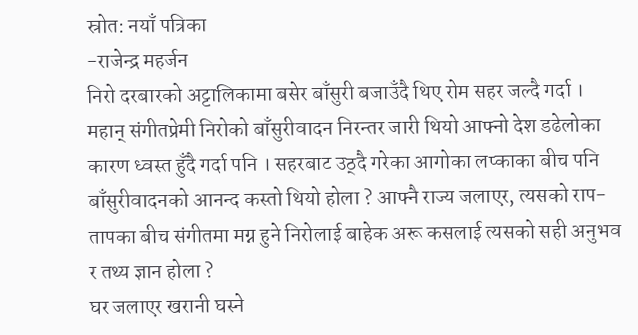स्रोत: नयाँ पत्रिका
-राजेन्द्र महर्जन
निरो दरबारको अट्टालिकामा बसेर बाँसुरी बजाउँदै थिए रोम सहर जल्दै गर्दा । महान् संगीतप्रेमी निरोको बाँसुरीवादन निरन्तर जारी थियो आफ्नो देश डढेलोका कारण ध्वस्त हुँदै गर्दा पनि । सहरबाट उठ्दै गरेका आगोका लप्काका बीच पनि बाँसुरीवादनको आनन्द कस्तो थियो होला ? आफ्नै राज्य जलाएर, त्यसको राप-तापका बीच संगीतमा मग्न हुने निरोलाई बाहेक अरू कसलाई त्यसको सही अनुभव र तथ्य ज्ञान होला ?
घर जलाएर खरानी घस्ने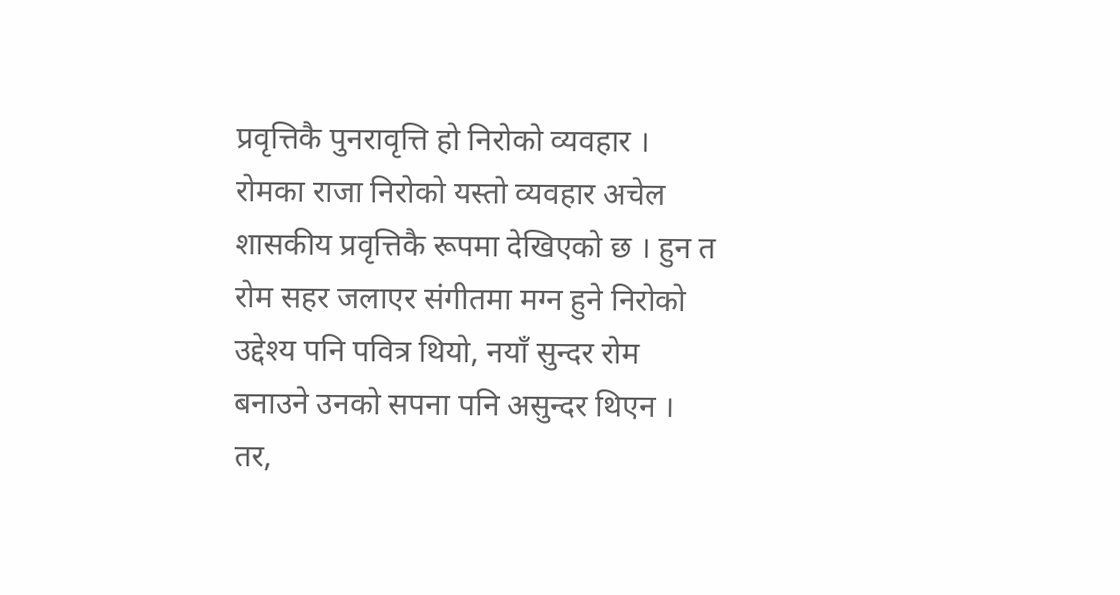प्रवृत्तिकै पुनरावृत्ति हो निरोको व्यवहार । रोमका राजा निरोको यस्तो व्यवहार अचेल शासकीय प्रवृत्तिकै रूपमा देखिएको छ । हुन त रोम सहर जलाएर संगीतमा मग्न हुने निरोको उद्देश्य पनि पवित्र थियो, नयाँ सुन्दर रोम बनाउने उनको सपना पनि असुन्दर थिएन । तर,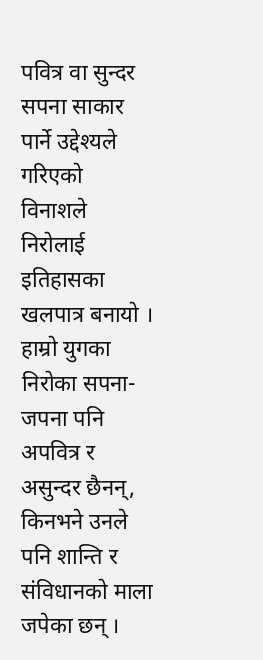पवित्र वा सुन्दर सपना साकार पार्ने उद्देश्यले गरिएको विनाशले निरोलाई इतिहासका खलपात्र बनायो । हाम्रो युगका निरोका सपना-जपना पनि अपवित्र र असुन्दर छैनन्, किनभने उनले पनि शान्ति र संविधानको माला जपेका छन् ।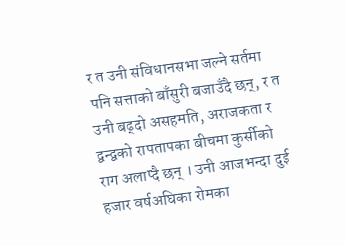र त उनी संविधानसभा जल्ने सर्तमा पनि सत्ताको बाँसुरी बजाउँदै छन्, र त उनी बढ्दो असहमति, अराजकता र द्वन्द्वको रापतापका बीचमा कुर्सीको राग अलाप्दै छन् । उनी आजभन्दा दुई हजार वर्षअघिका रोमका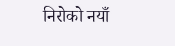निरोको नयाँ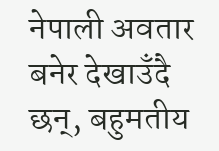नेपाली अवतार बनेर देखाउँदै छन्, बहुमतीय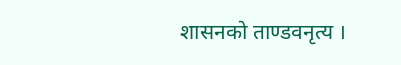शासनको ताण्डवनृत्य ।